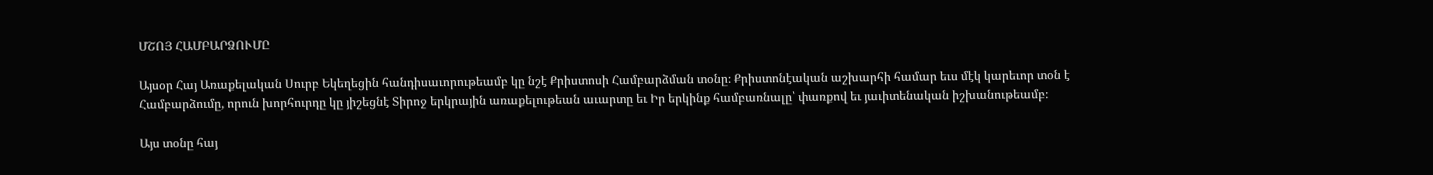ՄՇՈՅ ՀԱՄԲԱՐՁՈՒՄԸ

Այսօր Հայ Առաքելական Սուրբ Եկեղեցին հանդիսաւորութեամբ կը նշէ Քրիստոսի Համբարձման տօնը։ Քրիստոնէական աշխարհի համար եւս մէկ կարեւոր տօն է Համբարձումը, որուն խորհուրդը կը յիշեցնէ Տիրոջ երկրային առաքելութեան աւարտը եւ Իր երկինք համբառնալը՝ փառքով եւ յաւիտենական իշխանութեամբ։

Այս տօնը հայ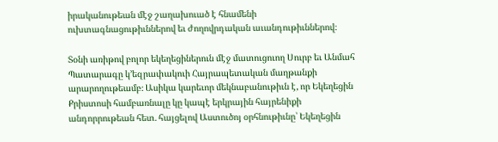իրականութեան մէջ շաղախուած է հնամենի ուխտագնացութիւններով եւ ժողովրդական աւանդութիւններով։

Տօնի առիթով բոլոր եկեղեցիներուն մէջ մատուցուող Սուրբ եւ Անմահ Պատարագը կ՚եզրափակուի Հայրապետական մաղթանքի արարողութեամբ։ Ասիկա կարեւոր մեկնաբանութիւն է, որ Եկեղեցին Քրիստոսի համբառնալը կը կապէ երկրային հայրենիքի անդորրութեան հետ. հայցելով Աստուծոյ օրհնութիւնը՝ Եկեղեցին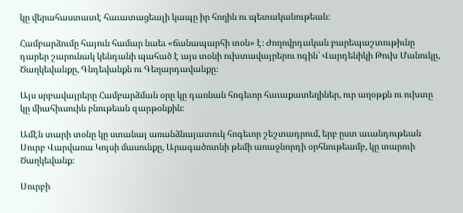կը վերահաստատէ հաւատացեալի կապը իր հողին ու պետականութեան։

Համբարձումը հայուն համար նաեւ «ճանապարհի տօն» է։ Ժողովրդական բարեպաշտութիւնը դարեր շարունակ կենդանի պահած է այս տօնի ուխտավայրերու ոգին՝ Վարդենիկի Թուխ Մանուկը, Ծաղկեվանքը, Գնդեվանքն ու Գեղարդավանքը։

Այս սրբավայրերը Համբարձման օրը կը դառնան հոգեւոր հաւաքատեղիներ, ուր աղօթքն ու ուխտը կը միահիւսուին բնութեան զարթօնքին։

Ամէն տարի տօնը կը ստանայ առանձնայատուկ հոգեւոր շեշտադրում, երբ ըստ աւանդութեան Սուրբ Վարվառա Կոյսի մասունքը, Արագածոտնի թեմի առաջնորդի օրհնութեամբ, կը տարուի Ծաղկեվանք։

Սուրբի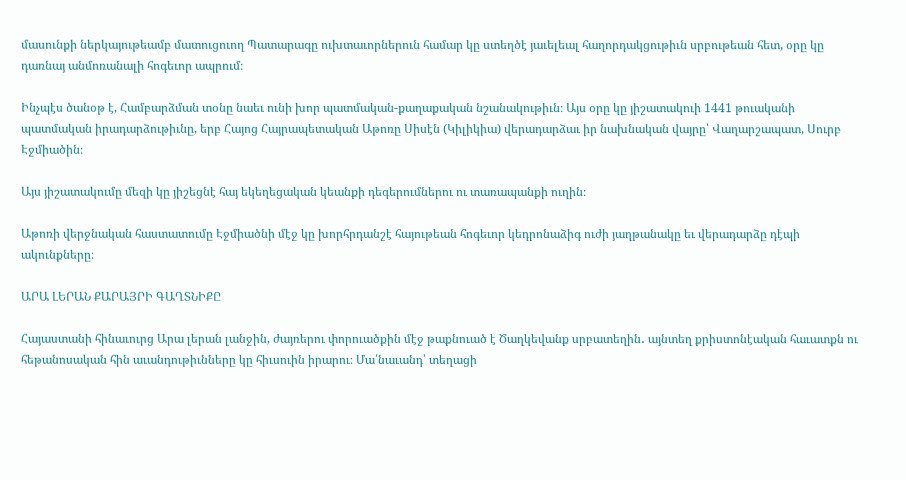մասունքի ներկայութեամբ մատուցուող Պատարագը ուխտաւորներուն համար կը ստեղծէ յաւելեալ հաղորդակցութիւն սրբութեան հետ, օրը կը դառնայ անմոռանալի հոգեւոր ապրում։

Ինչպէս ծանօթ է, Համբարձման տօնը նաեւ ունի խոր պատմական-քաղաքական նշանակութիւն։ Այս օրը կը յիշատակուի 1441 թուականի պատմական իրադարձութիւնը, երբ Հայոց Հայրապետական Աթոռը Սիսէն (Կիլիկիա) վերադարձաւ իր նախնական վայրը՝ Վաղարշապատ, Սուրբ Էջմիածին։

Այս յիշատակումը մեզի կը յիշեցնէ հայ եկեղեցական կեանքի դեգերումներու ու տառապանքի ուղին։

Աթոռի վերջնական հաստատումը Էջմիածնի մէջ կը խորհրդանշէ հայութեան հոգեւոր կեդրոնաձիգ ուժի յաղթանակը եւ վերադարձը դէպի ակունքները։

ԱՐԱ ԼԵՐԱՆ ՔԱՐԱՅՐԻ ԳԱՂՏՆԻՔԸ

Հայաստանի հինաւուրց Արա լերան լանջին, ժայռերու փորուածքին մէջ թաքնուած է Ծաղկեվանք սրբատեղին․ այնտեղ քրիստոնէական հաւատքն ու հեթանոսական հին աւանդութիւնները կը հիւսուին իրարու։ Մա՛նաւանդ՝ տեղացի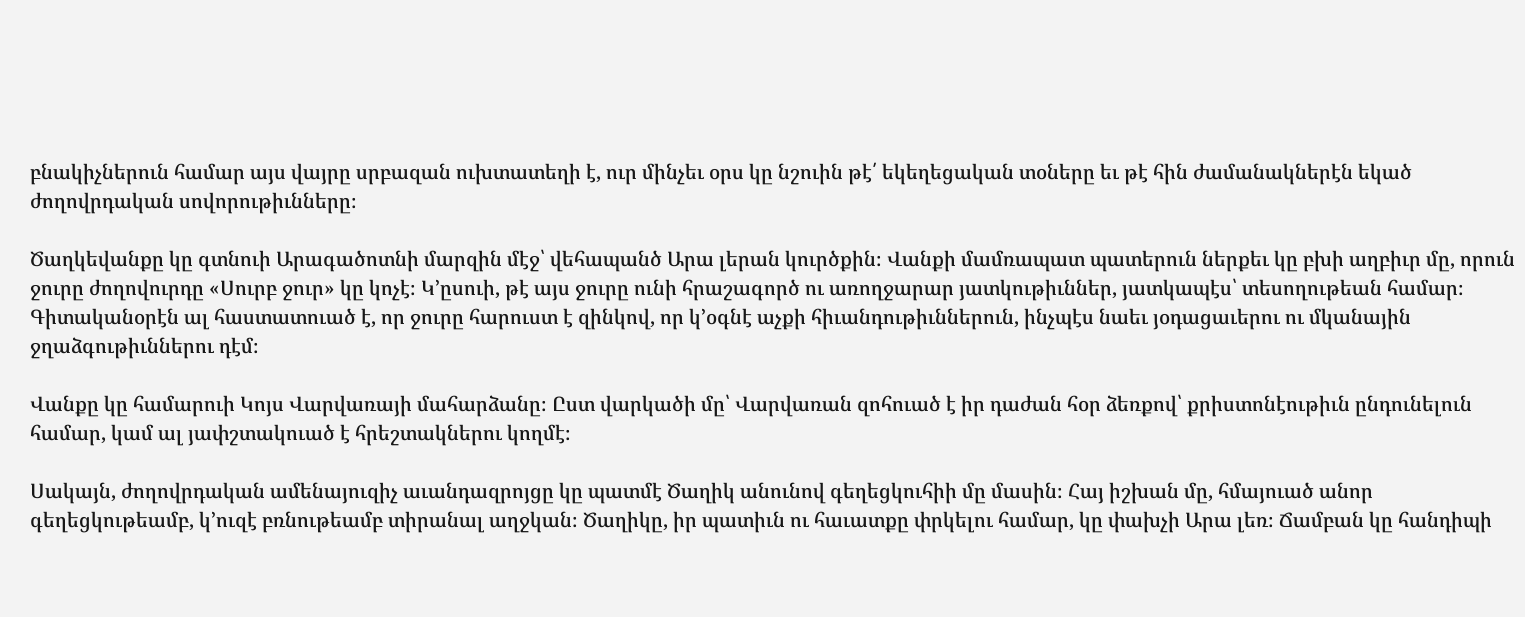բնակիչներուն համար այս վայրը սրբազան ուխտատեղի է, ուր մինչեւ օրս կը նշուին թէ՛ եկեղեցական տօները եւ թէ հին ժամանակներէն եկած ժողովրդական սովորութիւնները։

Ծաղկեվանքը կը գտնուի Արագածոտնի մարզին մէջ՝ վեհապանծ Արա լերան կուրծքին։ Վանքի մամռապատ պատերուն ներքեւ կը բխի աղբիւր մը, որուն ջուրը ժողովուրդը «Սուրբ ջուր» կը կոչէ։ Կ՚ըսուի, թէ այս ջուրը ունի հրաշագործ ու առողջարար յատկութիւններ, յատկապէս՝ տեսողութեան համար։ Գիտականօրէն ալ հաստատուած է, որ ջուրը հարուստ է զինկով, որ կ՚օգնէ աչքի հիւանդութիւններուն, ինչպէս նաեւ յօդացաւերու ու մկանային ջղաձգութիւններու դէմ։

Վանքը կը համարուի Կոյս Վարվառայի մահարձանը։ Ըստ վարկածի մը՝ Վարվառան զոհուած է իր դաժան հօր ձեռքով՝ քրիստոնէութիւն ընդունելուն համար, կամ ալ յափշտակուած է հրեշտակներու կողմէ։

Սակայն, ժողովրդական ամենայուզիչ աւանդազրոյցը կը պատմէ Ծաղիկ անունով գեղեցկուհիի մը մասին։ Հայ իշխան մը, հմայուած անոր գեղեցկութեամբ, կ՚ուզէ բռնութեամբ տիրանալ աղջկան։ Ծաղիկը, իր պատիւն ու հաւատքը փրկելու համար, կը փախչի Արա լեռ։ Ճամբան կը հանդիպի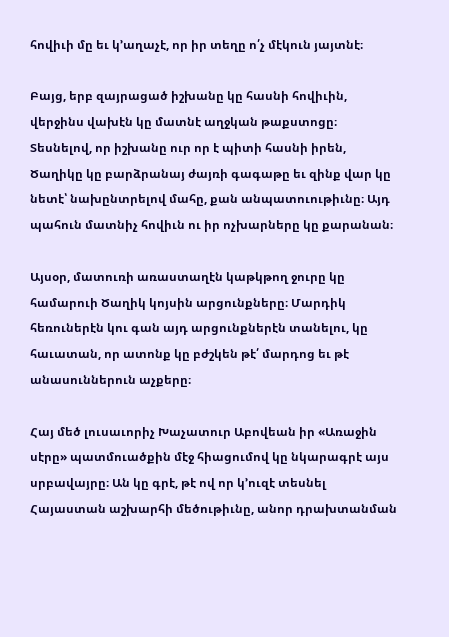հովիւի մը եւ կ՚աղաչէ, որ իր տեղը ո՛չ մէկուն յայտնէ։

Բայց, երբ զայրացած իշխանը կը հասնի հովիւին, վերջինս վախէն կը մատնէ աղջկան թաքստոցը։ Տեսնելով, որ իշխանը ուր որ է պիտի հասնի իրեն, Ծաղիկը կը բարձրանայ ժայռի գագաթը եւ զինք վար կը նետէ՝ նախընտրելով մահը, քան անպատուութիւնը։ Այդ պահուն մատնիչ հովիւն ու իր ոչխարները կը քարանան։

Այսօր, մատուռի առաստաղէն կաթկթող ջուրը կը համարուի Ծաղիկ կոյսին արցունքները։ Մարդիկ հեռուներէն կու գան այդ արցունքներէն տանելու, կը հաւատան, որ ատոնք կը բժշկեն թէ՛ մարդոց եւ թէ անասուններուն աչքերը։

Հայ մեծ լուսաւորիչ Խաչատուր Աբովեան իր «Առաջին սէրը» պատմուածքին մէջ հիացումով կը նկարագրէ այս սրբավայրը։ Ան կը գրէ, թէ ով որ կ՚ուզէ տեսնել Հայաստան աշխարհի մեծութիւնը, անոր դրախտանման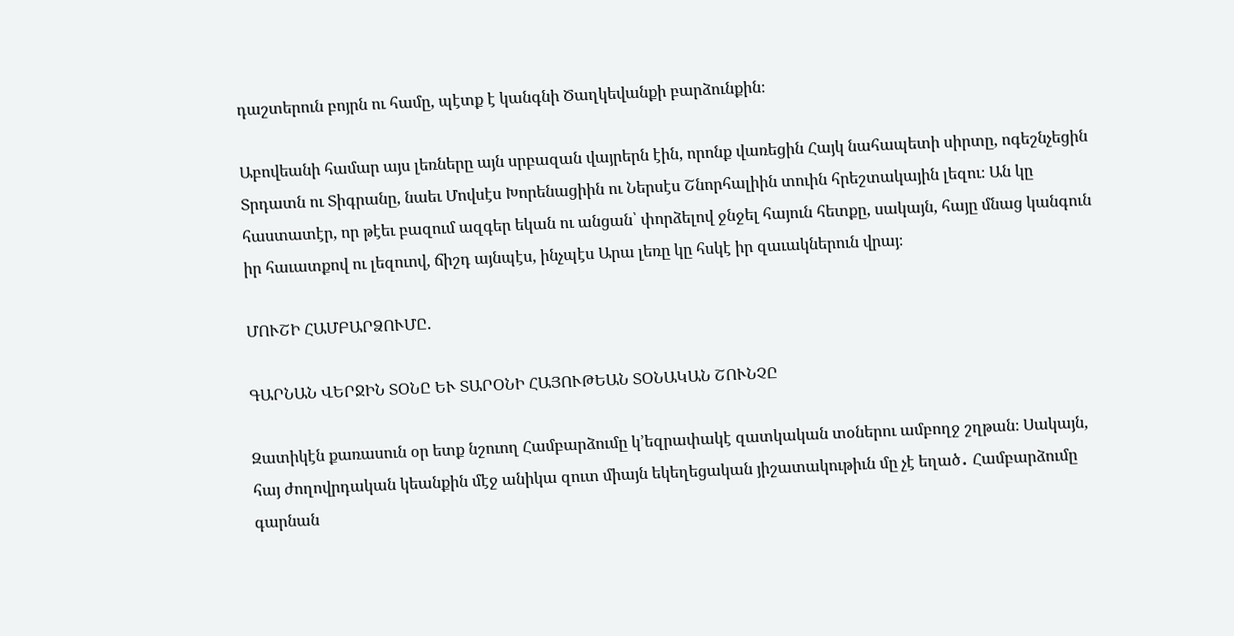դաշտերուն բոյրն ու համը, պէտք է կանգնի Ծաղկեվանքի բարձունքին։

Աբովեանի համար այս լեռները այն սրբազան վայրերն էին, որոնք վառեցին Հայկ նահապետի սիրտը, ոգեշնչեցին Տրդատն ու Տիգրանը, նաեւ Մովսէս Խորենացիին ու Ներսէս Շնորհալիին տուին հրեշտակային լեզու։ Ան կը հաստատէր, որ թէեւ բազում ազգեր եկան ու անցան՝ փորձելով ջնջել հայուն հետքը, սակայն, հայը մնաց կանգուն իր հաւատքով ու լեզուով, ճիշդ այնպէս, ինչպէս Արա լեռը կը հսկէ իր զաւակներուն վրայ։

ՄՈՒՇԻ ՀԱՄԲԱՐՁՈՒՄԸ.

ԳԱՐՆԱՆ ՎԵՐՋԻՆ ՏՕՆԸ ԵՒ ՏԱՐՕՆԻ ՀԱՅՈՒԹԵԱՆ ՏՕՆԱԿԱՆ ՇՈՒՆՉԸ

Զատիկէն քառասուն օր ետք նշուող Համբարձումը կ՚եզրափակէ զատկական տօներու ամբողջ շղթան։ Սակայն, հայ ժողովրդական կեանքին մէջ անիկա զուտ միայն եկեղեցական յիշատակութիւն մը չէ եղած․ Համբարձումը գարնան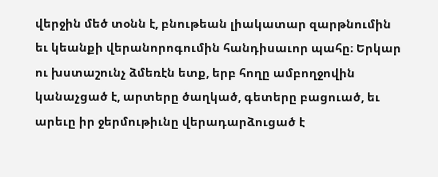վերջին մեծ տօնն է, բնութեան լիակատար զարթնումին եւ կեանքի վերանորոգումին հանդիսաւոր պահը։ Երկար ու խստաշունչ ձմեռէն ետք, երբ հողը ամբողջովին կանաչցած է, արտերը ծաղկած, գետերը բացուած, եւ արեւը իր ջերմութիւնը վերադարձուցած է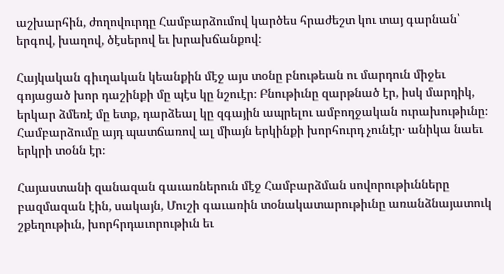աշխարհին, ժողովուրդը Համբարձումով կարծես հրաժեշտ կու տայ գարնան՝ երգով, խաղով, ծէսերով եւ խրախճանքով։

Հայկական գիւղական կեանքին մէջ այս տօնը բնութեան ու մարդուն միջեւ գոյացած խոր դաշինքի մը պէս կը նշուէր։ Բնութիւնը զարթնած էր, իսկ մարդիկ, երկար ձմեռէ մը ետք, դարձեալ կը զգային ապրելու ամբողջական ուրախութիւնը։ Համբարձումը այդ պատճառով ալ միայն երկինքի խորհուրդ չունէր․ անիկա նաեւ երկրի տօնն էր։

Հայաստանի զանազան գաւառներուն մէջ Համբարձման սովորութիւնները բազմազան էին, սակայն, Մուշի գաւառին տօնակատարութիւնը առանձնայատուկ շքեղութիւն, խորհրդաւորութիւն եւ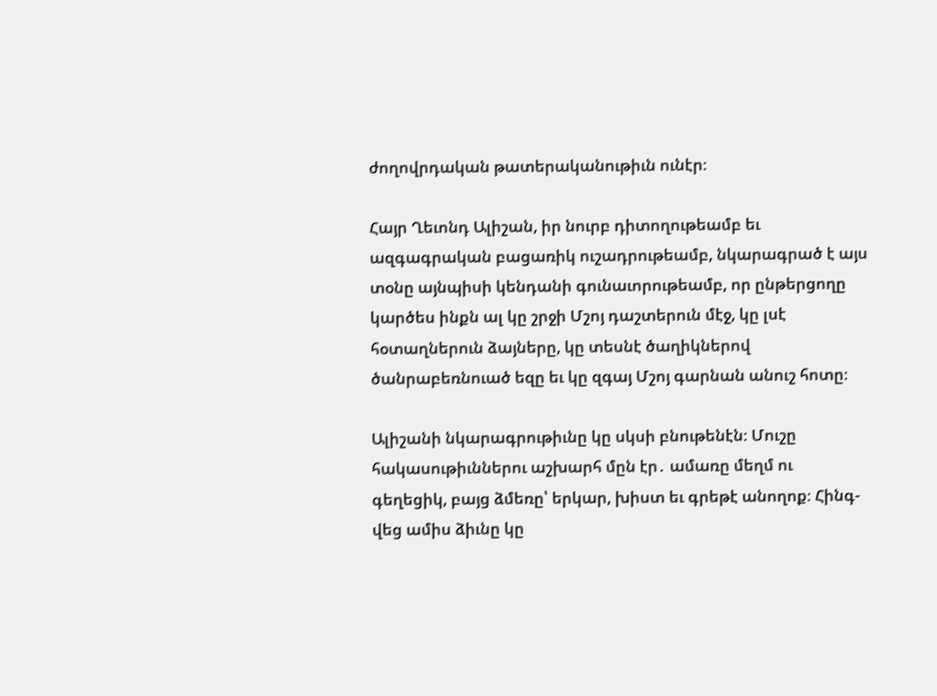ժողովրդական թատերականութիւն ունէր։

Հայր Ղեւոնդ Ալիշան, իր նուրբ դիտողութեամբ եւ ազգագրական բացառիկ ուշադրութեամբ, նկարագրած է այս տօնը այնպիսի կենդանի գունաւորութեամբ, որ ընթերցողը կարծես ինքն ալ կը շրջի Մշոյ դաշտերուն մէջ, կը լսէ հօտաղներուն ձայները, կը տեսնէ ծաղիկներով ծանրաբեռնուած եզը եւ կը զգայ Մշոյ գարնան անուշ հոտը։

Ալիշանի նկարագրութիւնը կը սկսի բնութենէն։ Մուշը հակասութիւններու աշխարհ մըն էր․ ամառը մեղմ ու գեղեցիկ, բայց ձմեռը՝ երկար, խիստ եւ գրեթէ անողոք։ Հինգ-վեց ամիս ձիւնը կը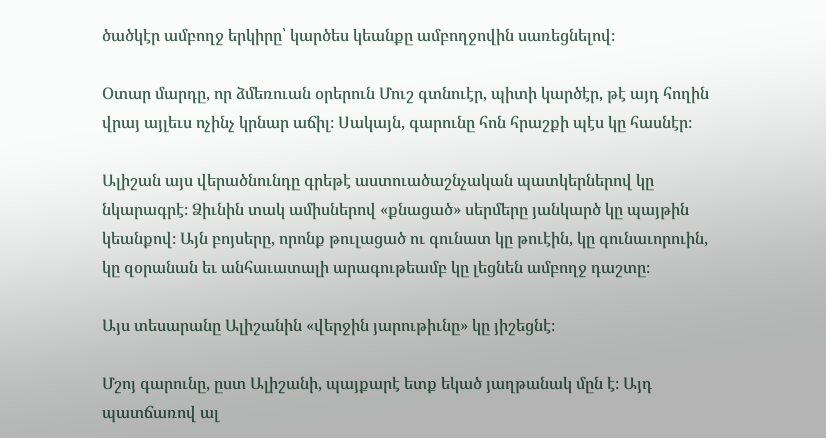ծածկէր ամբողջ երկիրը՝ կարծես կեանքը ամբողջովին սառեցնելով։

Օտար մարդը, որ ձմեռուան օրերուն Մուշ գտնուէր, պիտի կարծէր, թէ այդ հողին վրայ այլեւս ոչինչ կրնար աճիլ։ Սակայն, գարունը հոն հրաշքի պէս կը հասնէր։

Ալիշան այս վերածնունդը գրեթէ աստուածաշնչական պատկերներով կը նկարագրէ։ Ձիւնին տակ ամիսներով «քնացած» սերմերը յանկարծ կը պայթին կեանքով։ Այն բոյսերը, որոնք թուլացած ու գունատ կը թուէին, կը գունաւորուին, կը զօրանան եւ անհաւատալի արագութեամբ կը լեցնեն ամբողջ դաշտը։

Այս տեսարանը Ալիշանին «վերջին յարութիւնը» կը յիշեցնէ։

Մշոյ գարունը, ըստ Ալիշանի, պայքարէ ետք եկած յաղթանակ մըն է։ Այդ պատճառով ալ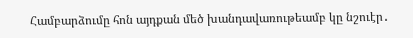Համբարձումը հոն այդքան մեծ խանդավառութեամբ կը նշուէր․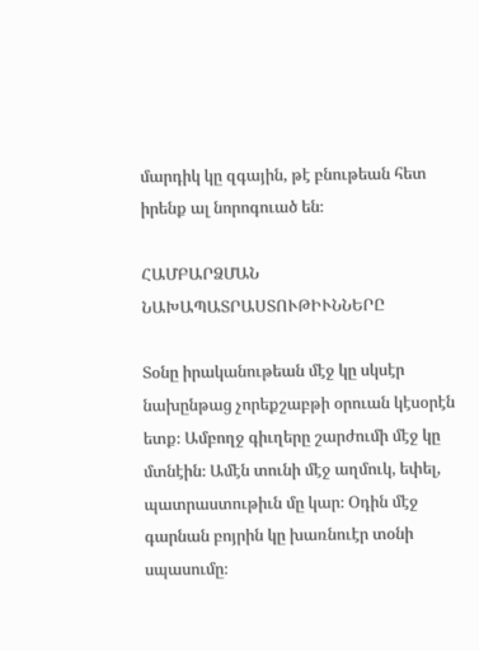մարդիկ կը զգային, թէ բնութեան հետ իրենք ալ նորոգուած են։

ՀԱՄԲԱՐՁՄԱՆ ՆԱԽԱՊԱՏՐԱՍՏՈՒԹԻՒՆՆԵՐԸ

Տօնը իրականութեան մէջ կը սկսէր նախընթաց չորեքշաբթի օրուան կէսօրէն ետք։ Ամբողջ գիւղերը շարժումի մէջ կը մտնէին։ Ամէն տունի մէջ աղմուկ, եփել, պատրաստութիւն մը կար։ Օդին մէջ գարնան բոյրին կը խառնուէր տօնի սպասումը։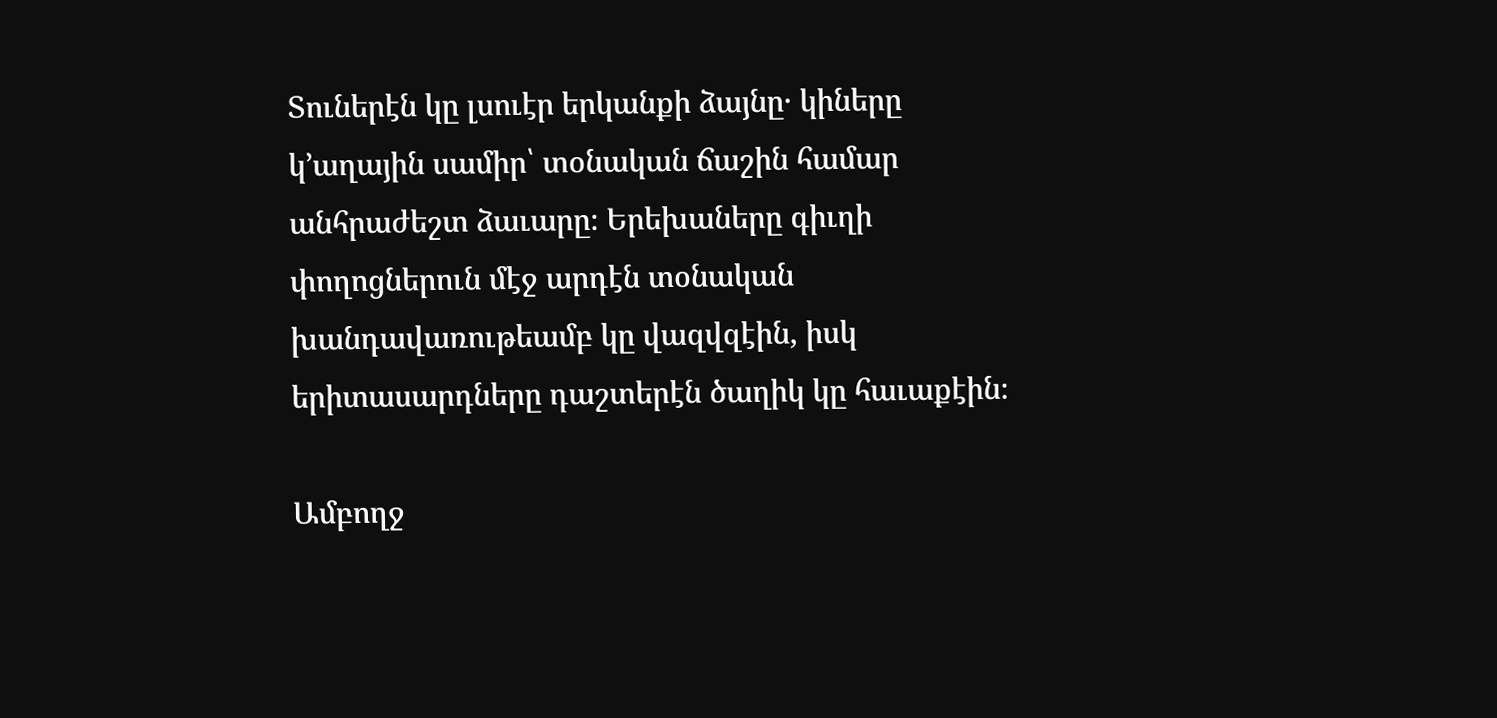Տուներէն կը լսուէր երկանքի ձայնը․ կիները կ՚աղային սամիր՝ տօնական ճաշին համար անհրաժեշտ ձաւարը։ Երեխաները գիւղի փողոցներուն մէջ արդէն տօնական խանդավառութեամբ կը վազվզէին, իսկ երիտասարդները դաշտերէն ծաղիկ կը հաւաքէին։

Ամբողջ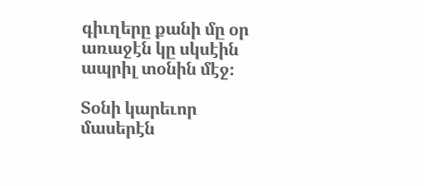գիւղերը քանի մը օր առաջէն կը սկսէին ապրիլ տօնին մէջ։

Տօնի կարեւոր մասերէն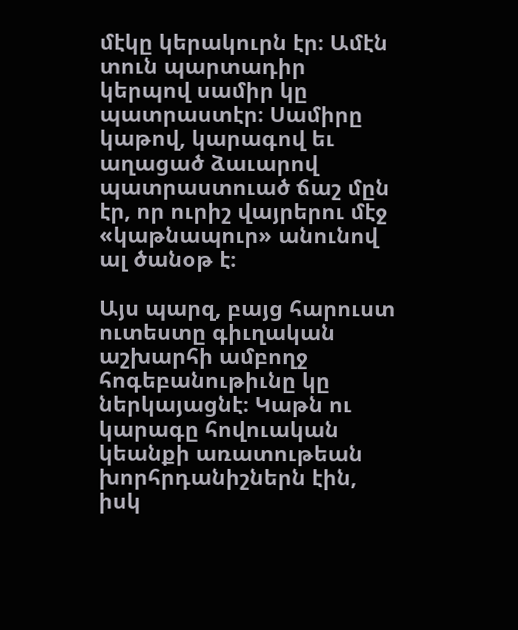մէկը կերակուրն էր։ Ամէն տուն պարտադիր կերպով սամիր կը պատրաստէր։ Սամիրը կաթով, կարագով եւ աղացած ձաւարով պատրաստուած ճաշ մըն էր, որ ուրիշ վայրերու մէջ «կաթնապուր» անունով ալ ծանօթ է։

Այս պարզ, բայց հարուստ ուտեստը գիւղական աշխարհի ամբողջ հոգեբանութիւնը կը ներկայացնէ։ Կաթն ու կարագը հովուական կեանքի առատութեան խորհրդանիշներն էին, իսկ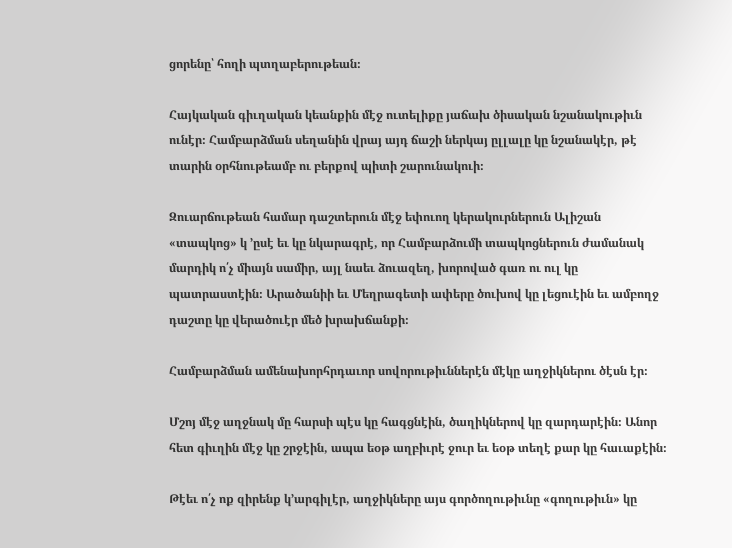ցորենը՝ հողի պտղաբերութեան։

Հայկական գիւղական կեանքին մէջ ուտելիքը յաճախ ծիսական նշանակութիւն ունէր։ Համբարձման սեղանին վրայ այդ ճաշի ներկայ ըլլալը կը նշանակէր, թէ տարին օրհնութեամբ ու բերքով պիտի շարունակուի։

Զուարճութեան համար դաշտերուն մէջ եփուող կերակուրներուն Ալիշան «տապկոց» կ ՚ըսէ եւ կը նկարագրէ, որ Համբարձումի տապկոցներուն ժամանակ մարդիկ ո՛չ միայն սամիր, այլ նաեւ ձուազեղ, խորոված գառ ու ուլ կը պատրաստէին։ Արածանիի եւ Մեղրագետի ափերը ծուխով կը լեցուէին եւ ամբողջ դաշտը կը վերածուէր մեծ խրախճանքի։

Համբարձման ամենախորհրդաւոր սովորութիւններէն մէկը աղջիկներու ծէսն էր։

Մշոյ մէջ աղջնակ մը հարսի պէս կը հագցնէին, ծաղիկներով կը զարդարէին։ Անոր հետ գիւղին մէջ կը շրջէին, ապա եօթ աղբիւրէ ջուր եւ եօթ տեղէ քար կը հաւաքէին։

Թէեւ ո՛չ ոք զիրենք կ՚արգիլէր, աղջիկները այս գործողութիւնը «գողութիւն» կը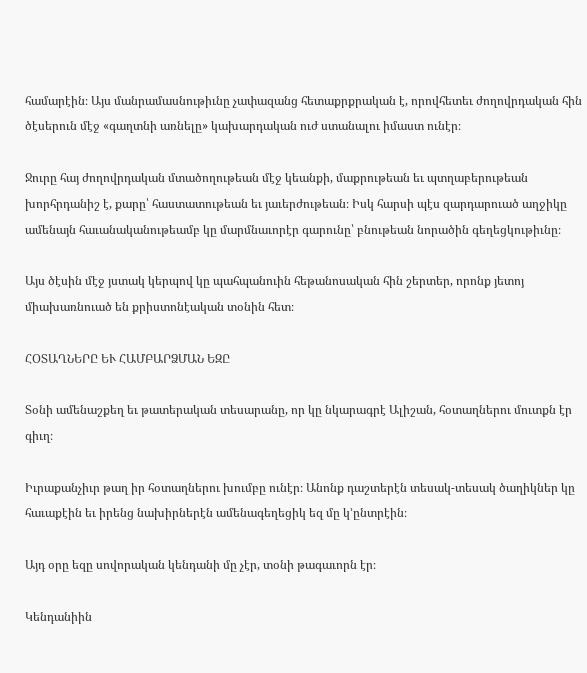համարէին։ Այս մանրամասնութիւնը չափազանց հետաքրքրական է, որովհետեւ ժողովրդական հին ծէսերուն մէջ «գաղտնի առնելը» կախարդական ուժ ստանալու իմաստ ունէր։

Ջուրը հայ ժողովրդական մտածողութեան մէջ կեանքի, մաքրութեան եւ պտղաբերութեան խորհրդանիշ է, քարը՝ հաստատութեան եւ յաւերժութեան։ Իսկ հարսի պէս զարդարուած աղջիկը ամենայն հաւանականութեամբ կը մարմնաւորէր գարունը՝ բնութեան նորածին գեղեցկութիւնը։

Այս ծէսին մէջ յստակ կերպով կը պահպանուին հեթանոսական հին շերտեր, որոնք յետոյ միախառնուած են քրիստոնէական տօնին հետ։

ՀՕՏԱՂՆԵՐԸ ԵՒ ՀԱՄԲԱՐՁՄԱՆ ԵԶԸ

Տօնի ամենաշքեղ եւ թատերական տեսարանը, որ կը նկարագրէ Ալիշան, հօտաղներու մուտքն էր գիւղ։

Իւրաքանչիւր թաղ իր հօտաղներու խումբը ունէր։ Անոնք դաշտերէն տեսակ-տեսակ ծաղիկներ կը հաւաքէին եւ իրենց նախիրներէն ամենագեղեցիկ եզ մը կ՚ընտրէին։

Այդ օրը եզը սովորական կենդանի մը չէր, տօնի թագաւորն էր։

Կենդանիին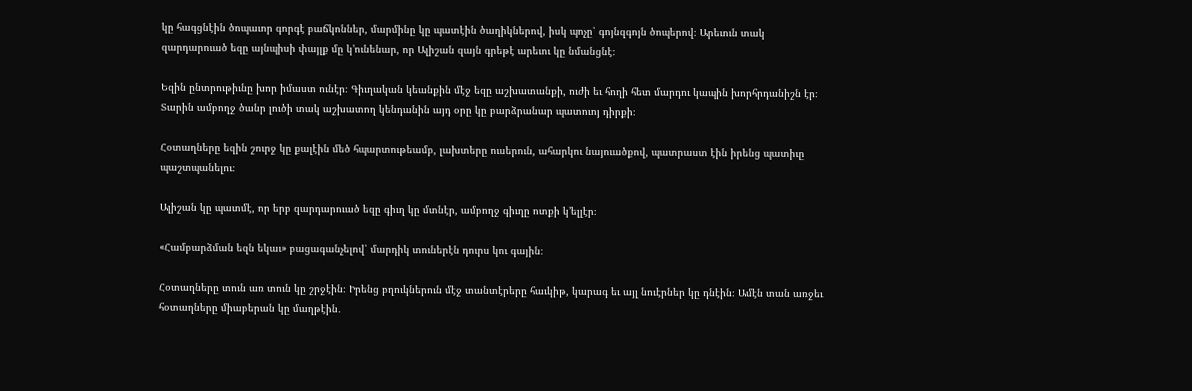կը հագցնէին ծոպաւոր գորգէ բաճկոններ, մարմինը կը պատէին ծաղիկներով, իսկ պոչը՝ գոյնզգոյն ծոպերով։ Արեւուն տակ զարդարուած եզը այնպիսի փայլք մը կ՚ունենար, որ Ալիշան զայն գրեթէ արեւու կը նմանցնէ։

Եզին ընտրութիւնը խոր իմաստ ունէր։ Գիւղական կեանքին մէջ եզը աշխատանքի, ուժի եւ հողի հետ մարդու կապին խորհրդանիշն էր։ Տարին ամբողջ ծանր լուծի տակ աշխատող կենդանին այդ օրը կը բարձրանար պատուոյ դիրքի։

Հօտաղները եզին շուրջ կը քալէին մեծ հպարտութեամբ, լախտերը ուսերուն, ահարկու նայուածքով, պատրաստ էին իրենց պատիւը պաշտպանելու։

Ալիշան կը պատմէ, որ երբ զարդարուած եզը գիւղ կը մտնէր, ամբողջ գիւղը ոտքի կ՚ելլէր։

«Համբարձման եզն եկաւ» բացագանչելով՝ մարդիկ տուներէն դուրս կու գային։

Հօտաղները տուն առ տուն կը շրջէին։ Իրենց բղուկներուն մէջ տանտէրերը հաւկիթ, կարագ եւ այլ նուէրներ կը դնէին։ Ամէն տան առջեւ հօտաղները միաբերան կը մաղթէին․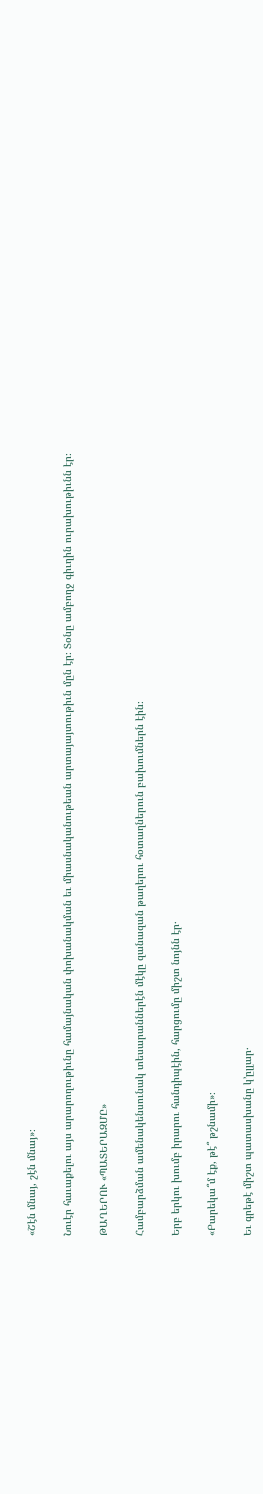«Շէն մնայ, շէն մնայ»։

Նուէր հաւաքելու այս արարողութիւնը համայնական փոխանակման եւ միասնականութեան արտայայտութիւն մըն էր։ Տօնը ամբողջ գիւղին ուրախութիւնն էր։

ԹԱՂԵՐՈՒ «ՊԱՏԵՐԱԶՄԸ»

Համբարձման ամենակենսունակ տեսարաններէն մէկը զանազան թաղերու հօտաղներուն բախումներն էին։

Երբ երկու խումբ իրարու հանդիպէին, հարցումը միշտ նոյնն էր․

«Բարեկա՞մ էք, թէ՞ թշնամի»։

Եւ գրեթէ միշտ պատասխանը կ՚ըլլար․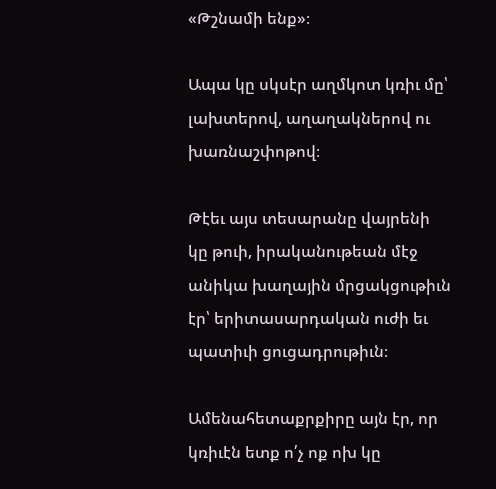«Թշնամի ենք»։

Ապա կը սկսէր աղմկոտ կռիւ մը՝ լախտերով, աղաղակներով ու խառնաշփոթով։

Թէեւ այս տեսարանը վայրենի կը թուի, իրականութեան մէջ անիկա խաղային մրցակցութիւն էր՝ երիտասարդական ուժի եւ պատիւի ցուցադրութիւն։

Ամենահետաքրքիրը այն էր, որ կռիւէն ետք ո՛չ ոք ոխ կը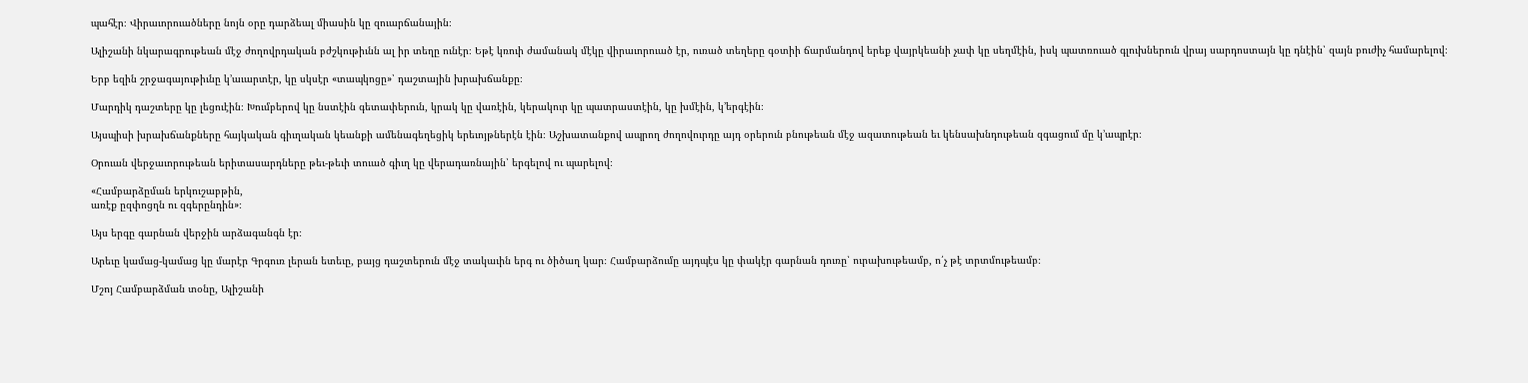պահէր։ Վիրաւորուածները նոյն օրը դարձեալ միասին կը զուարճանային։

Ալիշանի նկարագրութեան մէջ ժողովրդական բժշկութիւնն ալ իր տեղը ունէր։ Եթէ կռուի ժամանակ մէկը վիրաւորուած էր, ուռած տեղերը գօտիի ճարմանդով երեք վայրկեանի չափ կը սեղմէին, իսկ պատռուած գլուխներուն վրայ սարդոստայն կը դնէին՝ զայն բուժիչ համարելով։

Երբ եզին շրջագայութիւնը կ՚աւարտէր, կը սկսէր «տապկոցը»՝ դաշտային խրախճանքը։

Մարդիկ դաշտերը կը լեցուէին։ Խումբերով կը նստէին գետափերուն, կրակ կը վառէին, կերակուր կը պատրաստէին, կը խմէին, կ՚երգէին։

Այսպիսի խրախճանքները հայկական գիւղական կեանքի ամենագեղեցիկ երեւոյթներէն էին։ Աշխատանքով ապրող ժողովուրդը այդ օրերուն բնութեան մէջ ազատութեան եւ կենսախնդութեան զգացում մը կ՚ապրէր։

Օրուան վերջաւորութեան երիտասարդները թեւ-թեւի տուած գիւղ կը վերադառնային՝ երգելով ու պարելով։

«Համբարձըման երկուշաբթին,
առէք ըզփոցղն ու զգերընդին»։

Այս երգը գարնան վերջին արձագանգն էր։

Արեւը կամաց-կամաց կը մարէր Գրգուռ լերան ետեւը, բայց դաշտերուն մէջ տակաւին երգ ու ծիծաղ կար։ Համբարձումը այդպէս կը փակէր գարնան դուռը՝ ուրախութեամբ, ո՛չ թէ տրտմութեամբ։

Մշոյ Համբարձման տօնը, Ալիշանի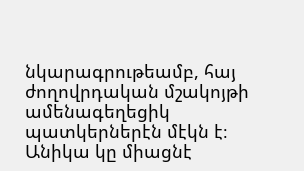նկարագրութեամբ, հայ ժողովրդական մշակոյթի ամենագեղեցիկ պատկերներէն մէկն է։ Անիկա կը միացնէ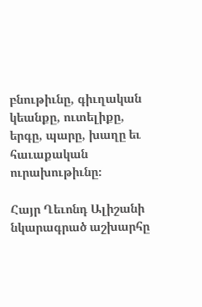բնութիւնը, գիւղական կեանքը, ուտելիքը, երգը, պարը, խաղը եւ հաւաքական ուրախութիւնը։

Հայր Ղեւոնդ Ալիշանի նկարագրած աշխարհը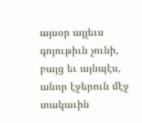այսօր այլեւս գոյութիւն չունի, բայց եւ այնպէս, անոր էջերուն մէջ տակաւին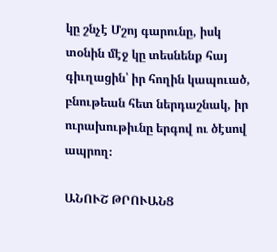կը շնչէ Մշոյ գարունը, իսկ տօնին մէջ կը տեսնենք հայ գիւղացին՝ իր հողին կապուած, բնութեան հետ ներդաշնակ, իր ուրախութիւնը երգով ու ծէսով ապրող։

ԱՆՈՒՇ ԹՐՈՒԱՆՑ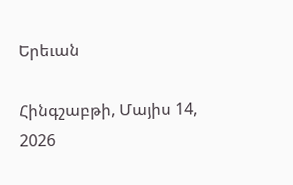Երեւան

Հինգշաբթի, Մայիս 14, 2026